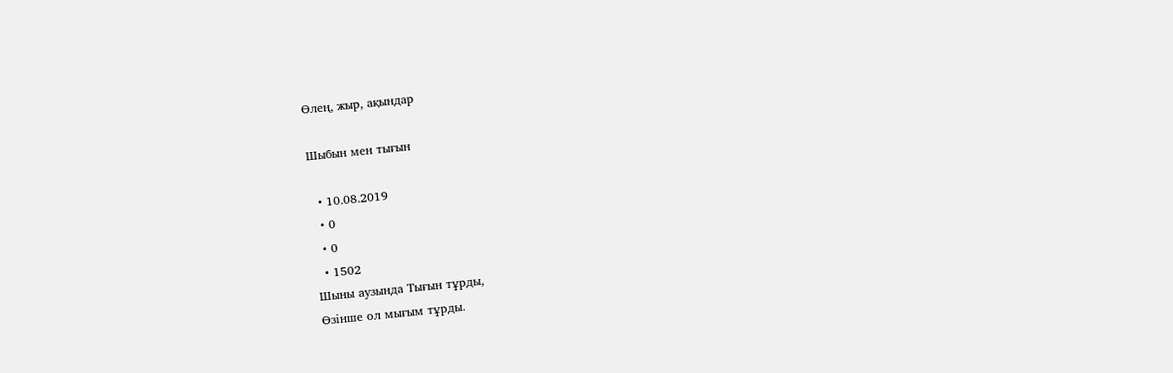Өлең, жыр, ақындар

Шыбын мен тығын

  • 10.08.2019
  • 0
  • 0
  • 1502
Шыны аузында Тығын тұрды,
Өзінше ол мығым тұрды.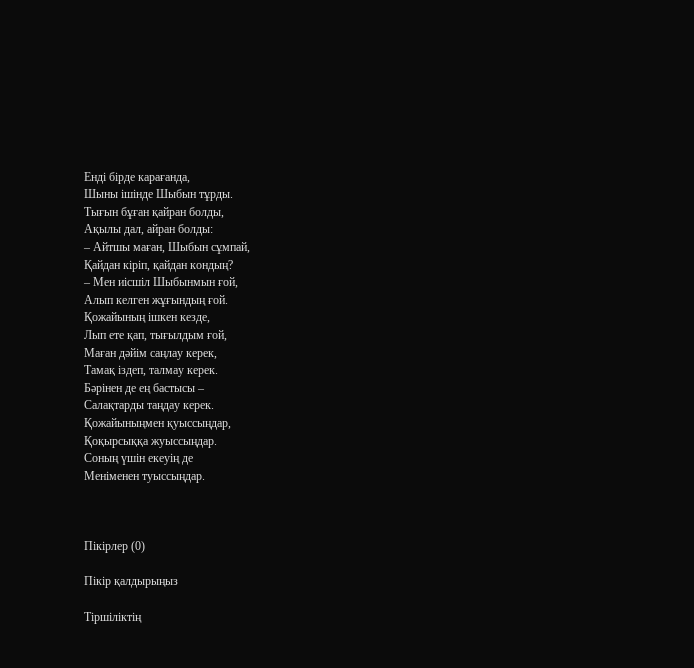Енді бірде карағанда,
Шыны ішінде Шыбын тұрды.
Тығын бұған қайран болды,
Ақылы дал, айран болды:
– Айтшы маған, Шыбын сұмпай,
Қайдан кіріп, қайдан кондың?
– Мен иісшіл Шыбынмын ғой,
Алып келген жұғындың ғой.
Қожайының ішкен кезде,
Лып ете қап, тығылдым ғой,
Маған дәйім саңлау керек,
Тамақ іздеп, талмау керек.
Бәрінен де ең бастысы –
Салақтарды таңдау керек.
Қожайыныңмен қуыссыңдар,
Қоқырсыққа жуыссыңдар.
Соның үшін екеуің де
Меніменен туыссыңдар.



Пікірлер (0)

Пікір қалдырыңыз

Тіршіліктің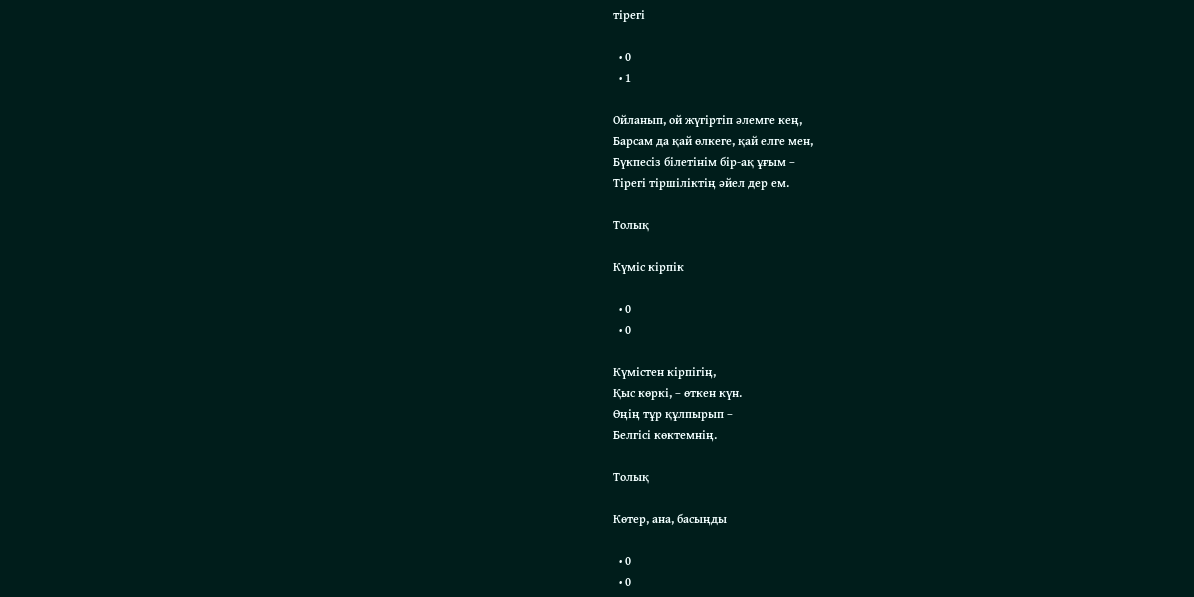тірегі

  • 0
  • 1

Ойланып, ой жүгіртіп әлемге кең,
Барсам да қай өлкеге, қай елге мен,
Бүкпесіз білетінім бір-ақ ұғым –
Тірегі тіршіліктің әйел дер ем.

Толық

Күміс кірпік

  • 0
  • 0

Күмістен кірпігің,
Қыс көркі, – өткен күн.
Өңің тұр құлпырып –
Белгісі көктемнің.

Толық

Көтер, ана, басыңды

  • 0
  • 0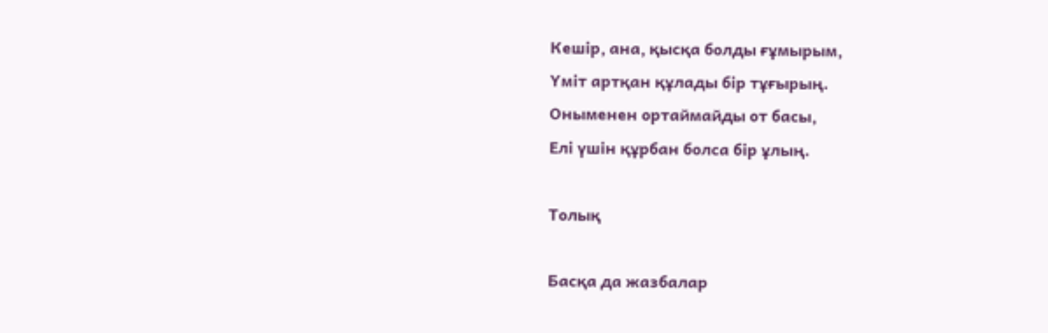Кешір, ана, қысқа болды ғұмырым,
Үміт артқан құлады бір тұғырың.
Оныменен ортаймайды от басы,
Елі үшін құрбан болса бір ұлың.

Толық

Басқа да жазбалар